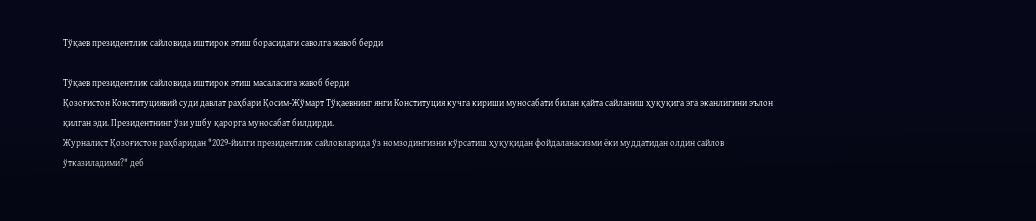Тўқаев президентлик сайловида иштирок этиш борасидаги саволга жавоб берди

Тўқаев президентлик сайловида иштирок этиш масаласига жавоб берди
Қозоғистон Конституциявий суди давлат раҳбари Қосим-Жўмарт Тўқаевнинг янги Конституция кучга кириши муносабати билан қайта сайланиш ҳуқуқига эга эканлигини эълон қилган эди. Президентнинг ўзи ушбу қарорга муносабат билдирди.
Журналист Қозоғистон раҳбаридан "2029-йилги президентлик сайловларида ўз номзодингизни кўрсатиш ҳуқуқидан фойдаланасизми ёки муддатидан олдин сайлов ўтказиладими?" деб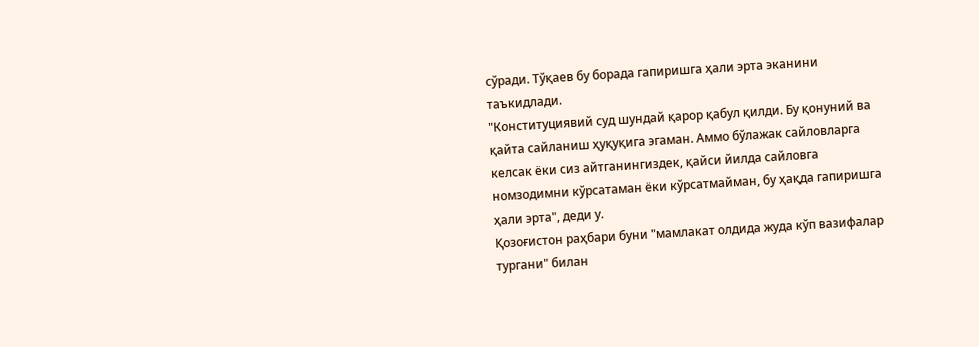сўради. Тўқаев бу борада гапиришга ҳали эрта эканини таъкидлади.
"Конституциявий суд шундай қарор қабул қилди. Бу қонуний ва қайта сайланиш ҳуқуқига эгаман. Аммо бўлажак сайловларга келсак ёки сиз айтганингиздек, қайси йилда сайловга номзодимни кўрсатаман ёки кўрсатмайман, бу ҳақда гапиришга ҳали эрта", деди у.
Қозоғистон раҳбари буни "мамлакат олдида жуда кўп вазифалар тургани" билан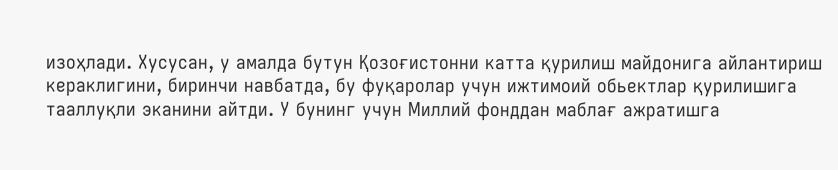изоҳлади. Хусусан, у амалда бутун Қозоғистонни катта қурилиш майдонига айлантириш кераклигини, биринчи навбатда, бу фуқаролар учун ижтимоий обьектлар қурилишига тааллуқли эканини айтди. У бунинг учун Миллий фонддан маблағ ажратишга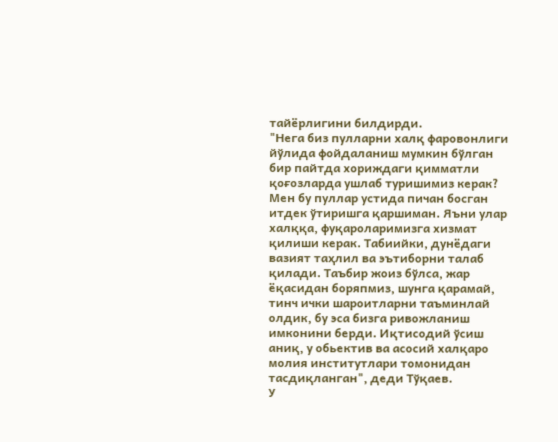тайёрлигини билдирди.
"Нега биз пулларни халқ фаровонлиги йўлида фойдаланиш мумкин бўлган бир пайтда хориждаги қимматли қоғозларда ушлаб туришимиз керак? Мен бу пуллар устида пичан босган итдек ўтиришга қаршиман. Яъни улар халққа, фуқароларимизга хизмат қилиши керак. Табиийки, дунёдаги вазият таҳлил ва эътиборни талаб қилади. Таъбир жоиз бўлса, жар ёқасидан боряпмиз, шунга қарамай, тинч ички шароитларни таъминлай олдик, бу эса бизга ривожланиш имконини берди. Иқтисодий ўсиш аниқ, у обьектив ва асосий халқаро молия институтлари томонидан тасдиқланган", деди Тўқаев.
У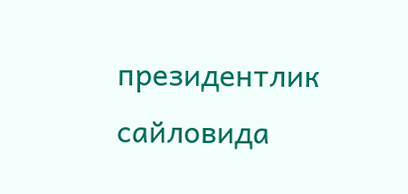президентлик сайловида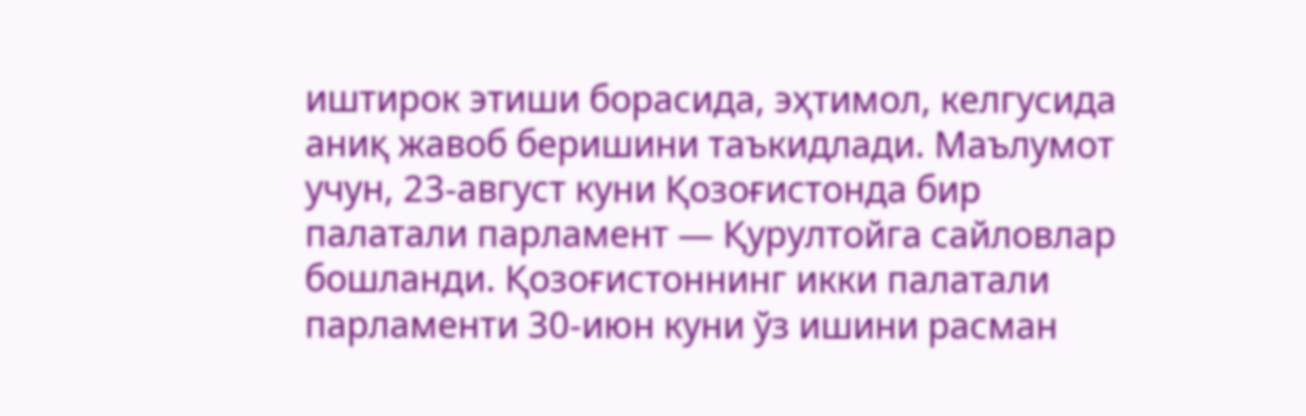иштирок этиши борасида, эҳтимол, келгусида аниқ жавоб беришини таъкидлади. Маълумот учун, 23-август куни Қозоғистонда бир палатали парламент — Қурултойга сайловлар бошланди. Қозоғистоннинг икки палатали парламенти 30-июн куни ўз ишини расман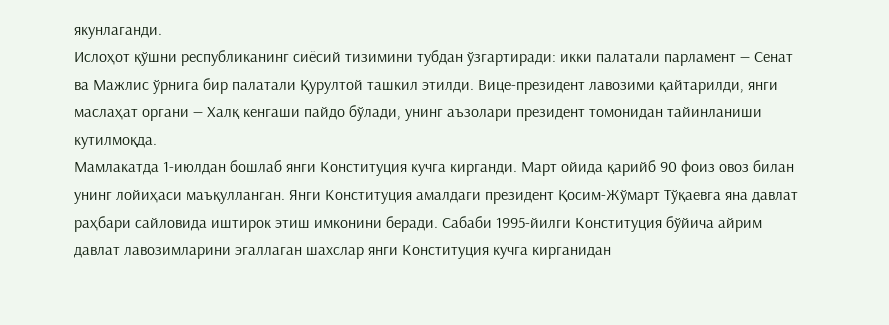якунлаганди.
Ислоҳот қўшни республиканинг сиёсий тизимини тубдан ўзгартиради: икки палатали парламент — Сенат ва Мажлис ўрнига бир палатали Қурултой ташкил этилди. Вице-президент лавозими қайтарилди, янги маслаҳат органи — Халқ кенгаши пайдо бўлади, унинг аъзолари президент томонидан тайинланиши кутилмоқда.
Мамлакатда 1-июлдан бошлаб янги Конституция кучга кирганди. Март ойида қарийб 90 фоиз овоз билан унинг лойиҳаси маъқулланган. Янги Конституция амалдаги президент Қосим-Жўмарт Тўқаевга яна давлат раҳбари сайловида иштирок этиш имконини беради. Сабаби 1995-йилги Конституция бўйича айрим давлат лавозимларини эгаллаган шахслар янги Конституция кучга кирганидан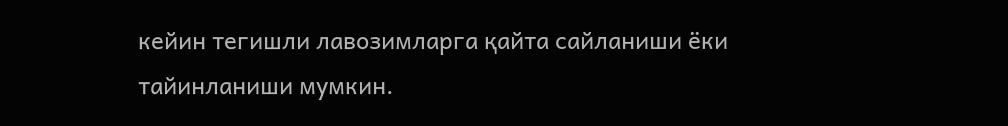кейин тегишли лавозимларга қайта сайланиши ёки тайинланиши мумкин.